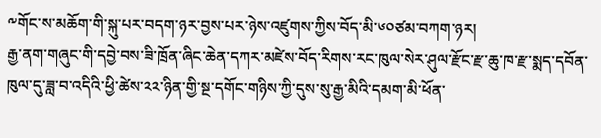༸གོང་ས་མཆོག་གི་སྐུ་པར་བདག་ཉར་བྱས་པར་ཉེས་འཛུགས་ཀྱིས་བོད་མི་༦༠ཙམ་བཀག་ཉར།
རྒྱ་ནག་གཞུང་གི་དབྱེ་བས་ཟི་ཁྲོན་ཞིང་ཆེན་དཀར་མཛེས་བོད་རིགས་རང་ཁུལ་སེར་ཤུལ་རྫོང་རྫ་ཆུ་ཁ་རྫ་སྨད་དབོན་ཁུལ་དུ་ཟླ་བ་འདིའི་ཕྱི་ཚེས་༢༢་ཉིན་གྱི་སྔ་དགོང་གཉིས་ཀྱི་དུས་སུ་རྒྱ་མིའི་དམག་མི་ཕོན་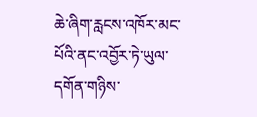ཆེ་ཞིག་རླངས་འཁོར་མང་པོའི་ནང་འབྱོར་ཏེ་ཡུལ་དགོན་གཉིས་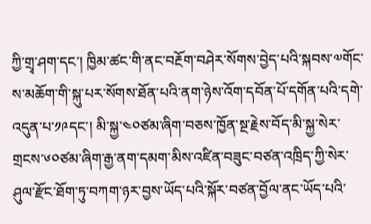ཀྱི་གྲྭ་ཤག་དང་། ཁྱིམ་ཚང་གི་ནང་བརྔོག་བཤེར་སོགས་བྱེད་པའི་སྐབས་༧གོང་ས་མཆོག་གི་སྐུ་པར་སོགས་ཐོན་པའི་ནག་ཉེས་འོག་དབོན་པོ་དགོན་པའི་དགེ་འདུན་པ་༡༩དང་། མི་སྐྱ་༤༠ཙམ་ཞིག་བཅས་ཁྱོན་སྔ་རྗེས་བོད་མི་སྐྱ་སེར་གྲངས་༦༠ཙམ་ཞིག་རྒྱ་ནག་དམག་མིས་འཛིན་བཟུང་བཙན་འཁྲིད་ཀྱི་སེར་ཤུལ་རྫོང་ཐོག་ཏུ་བཀག་ཉར་བྱས་ཡོད་པའི་སྐོར་བཙན་བྱོལ་ནང་ཡོད་པའི་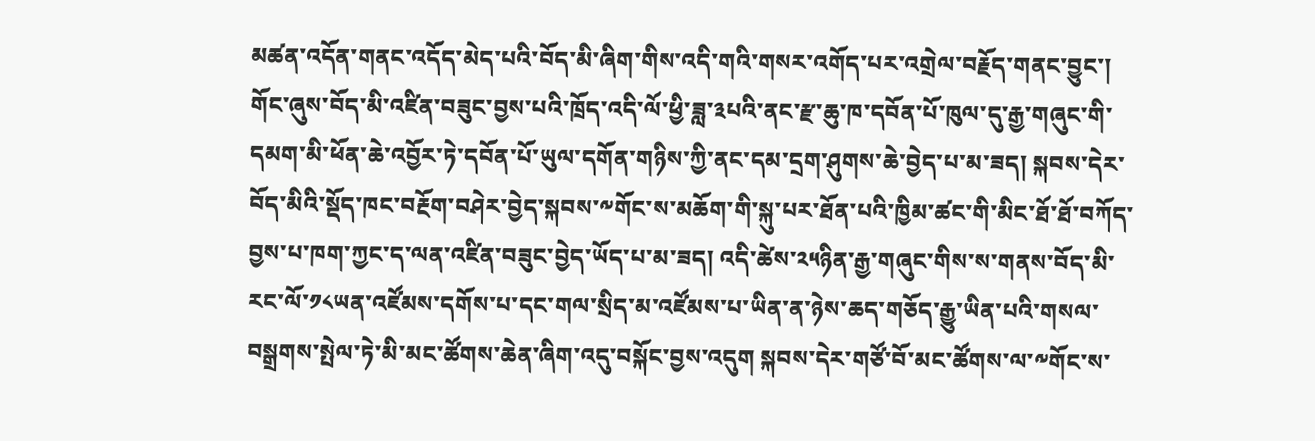མཚན་འདོན་གནང་འདོད་མེད་པའི་བོད་མི་ཞིག་གིས་འདི་གའི་གསར་འགོད་པར་འགྲེལ་བརྗོད་གནང་བྱུང་།
གོང་ཞུས་བོད་མི་འཛིན་བཟུང་བྱས་པའི་ཁྲོད་འདི་ལོ་ཕྱི་ཟླ་༣པའི་ནང་རྫ་ཆུ་ཁ་དབོན་པོ་ཁུལ་དུ་རྒྱ་གཞུང་གི་དམག་མི་ཕོན་ཆེ་འབྱོར་ཏེ་དབོན་པོ་ཡུལ་དགོན་གཉིས་ཀྱི་ནང་དམ་དྲག་ཤུགས་ཆེ་བྱེད་པ་མ་ཟད། སྐབས་དེར་བོད་མིའི་སྡོད་ཁང་བརྔོག་བཤེར་བྱེད་སྐབས་༸གོང་ས་མཆོག་གི་སྐུ་པར་ཐོན་པའི་ཁྱིམ་ཚང་གི་མིང་ཐོ་ཐོ་བཀོད་བྱས་པ་ཁག་ཀྱང་ད་ལན་འཛིན་བཟུང་བྱེད་ཡོད་པ་མ་ཟད། འདི་ཚེས་༢༥ཉིན་རྒྱ་གཞུང་གིས་ས་གནས་བོད་མི་རང་ལོ་༡༨ཡན་འཛོམས་དགོས་པ་དང་གལ་སྲིད་མ་འཛོམས་པ་ཡིན་ན་ཉེས་ཆད་གཅོད་རྒྱུ་ཡིན་པའི་གསལ་བསྒྲགས་སྤེལ་ཏེ་མི་མང་ཚོགས་ཆེན་ཞིག་འདུ་བསྐོང་བྱས་འདུག སྐབས་དེར་གཙོ་བོ་མང་ཚོགས་ལ་༸གོང་ས་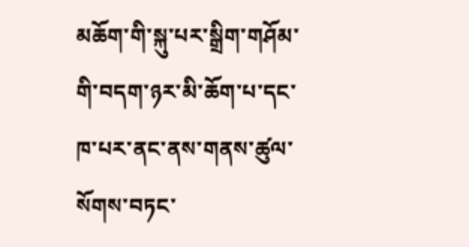མཆོག་གི་སྐུ་པར་སྒྲིག་གཤོམ་གི་བདག་ཉར་མི་ཆོག་པ་དང་ཁ་པར་ནང་ནས་གནས་ཚུལ་སོགས་བཏང་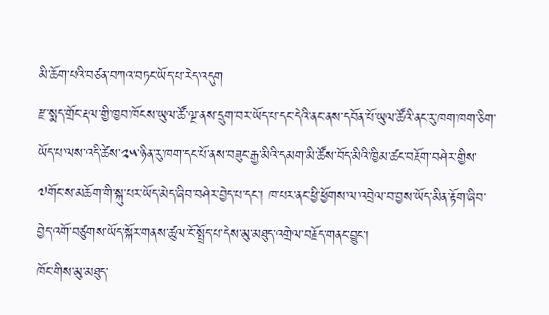མི་ཆོག་པའི་བཙན་བཀའ་བཏང་ཡོད་པ་རེད་འདུག
རྫ་སྨད་གྲོང་རྡལ་གྱི་ཁྱབ་ཁོངས་ཡུལ་ཚོ་ལྔ་ནས་དྲུག་བར་ཡོད་པ་དང་དེའི་ནང་ནས་དབོན་པོ་ཡུལ་ཚོའི་ནང་རུ་ཁག་ཁག་ཅིག་ཡོད་པ་ལས་འདི་ཚེས་༢༥་ཉིན་རུ་ཁག་དང་པོ་ནས་བཟུང་རྒྱ་མིའི་དམག་མི་ཚོས་བོད་མིའི་ཁྱིམ་ཚང་བརྔོག་བཤེར་གྱིས་༧གོང་ས་མཆོག་གི་སྐུ་པར་ཡོད་མེད་ཞིབ་བཤེར་བྱེད་པ་དང་། ཁ་པར་ནང་ཕྱི་ཕྱོགས་ལ་འབྲེལ་བ་བྱས་ཡོད་མིན་རྟོག་ཞིབ་བྱེད་འགོ་བཙུགས་ཡོད་སྐོར་གནས་ཚུལ་ངོ་སྤྲོད་པ་དེས་མུ་མཐུད་འགྲེལ་བརྗོད་གནང་བྱུང་།
ཁོང་གིས་མུ་མཐུད་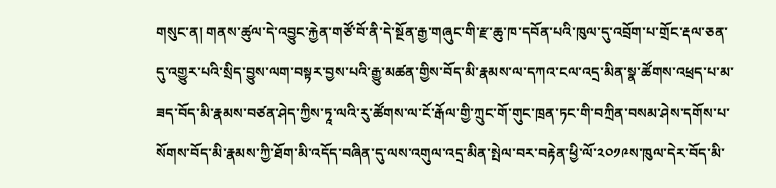གསུང་ན། གནས་ཚུལ་དེ་འབྱུང་རྐྱེན་གཙོ་བོ་ནི་དེ་སྔོན་རྒྱ་གཞུང་གི་རྫ་ཆུ་ཁ་དབོན་པའི་ཁུལ་དུ་འབྲོག་པ་གྲོང་རྡལ་ཅན་དུ་འགྱུར་པའི་སྲིད་བྱུས་ལག་བསྟར་བྱས་པའི་རྒྱུ་མཚན་གྱིས་བོད་མི་རྣམས་ལ་དཀའ་ངལ་འདྲ་མིན་སྣ་ཚོགས་འཕྲད་པ་མ་ཟད་བོད་མི་རྣམས་བཙན་ཤེད་ཀྱིས་ཏཱ་ལའི་རུ་ཚོགས་ལ་ངོ་རྒོལ་གྱི་ཀྲུང་གོ་གུང་ཁྲན་ཏང་གི་བཀྲིན་བསམ་ཤེས་དགོས་པ་སོགས་བོད་མི་རྣམས་ཀྱི་ཐོག་མི་འདོད་བཞིན་དུ་ལས་འགུལ་འདྲ་མིན་སྤེལ་བར་བརྟེན་ཕྱི་ལོ་༢༠༡༩ས་ཁུལ་དེར་བོད་མི་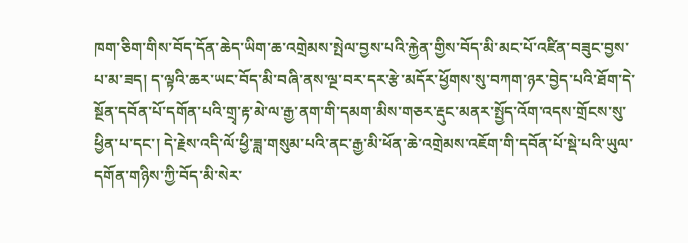ཁག་ཅིག་གིས་བོད་དོན་ཆེད་ཡིག་ཆ་འགྲེམས་སྤེལ་བྱས་པའི་རྐྱེན་གྱིས་བོད་མི་མང་པོ་འཛིན་བཟུང་བྱས་པ་མ་ཟད། ད་ལྟའི་ཆར་ཡང་བོད་མི་བཞི་ནས་ལྔ་བར་དར་རྩེ་མདོར་ཕྱོགས་སུ་བཀག་ཉར་བྱེད་པའི་ཐོག་དེ་སྔོན་དབོན་པོ་དགོན་པའི་གྲྭ་རྟ་མེ་ལ་རྒྱ་ནག་གི་དམག་མིས་གཅར་རྡུང་མནར་སྤྱོད་འོག་འདས་གྲོངས་སུ་ཕྱིན་པ་དང་། དེ་རྗེས་འདི་ལོ་ཕྱི་ཟླ་གསུམ་པའི་ནང་རྒྱ་མི་ཕོན་ཆེ་འགྲེམས་འཇོག་གི་དབོན་པོ་སྡེ་པའི་ཡུལ་དགོན་གཉིས་ཀྱི་བོད་མི་སེར་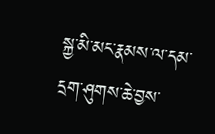སྐྱ་མི་མང་རྣམས་ལ་དམ་དྲག་ཤུགས་ཆེ་བྱས་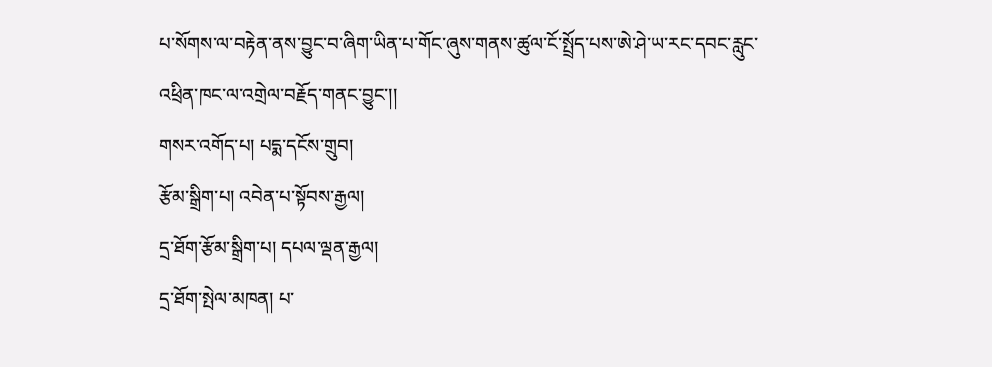པ་སོགས་ལ་བརྟེན་ནས་བྱུང་བ་ཞིག་ཡིན་པ་གོང་ཞུས་གནས་ཚུལ་ངོ་སྤྲོད་པས་ཨེ་ཤེ་ཡ་རང་དབང་རླུང་འཕྲིན་ཁང་ལ་འགྲེལ་བརྗོད་གནང་བྱུང་།།
གསར་འགོད་པ། པདྨ་དངོས་གྲུབ།
རྩོམ་སྒྲིག་པ། འབེན་པ་སྟོབས་རྒྱལ།
དྲ་ཐོག་རྩོམ་སྒྲིག་པ། དཔལ་ལྡན་རྒྱལ།
དྲ་ཐོག་སྤེལ་མཁན། པ་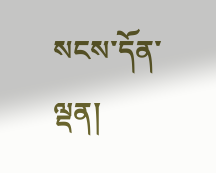སངས་དོན་ལྡན།